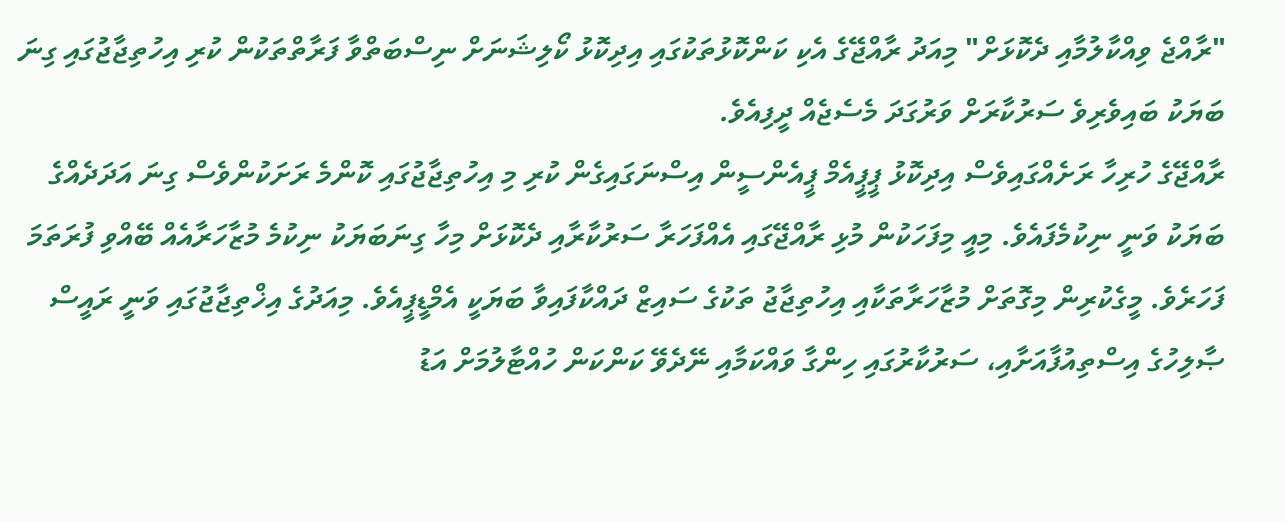"ރާއްޖެ ވިއްކާލުމާއި ދެކޮޅަށް" މިއަދު ރާއްޖޭގެ އެކި ކަންކޮޅުތަކުގައި އިދިކޮޅު ކޯލިޝަނަށް ނިސްބަތްވާ ފަރާތްތަކުން ކުރި އިހުތިޖާޖުގައި ގިނަ ބަޔަކު ބައިވެރިވެ ސަރުކާރަށް ވަރުގަދަ މެސެޖެއް ދީފިއެވެ.
ރާއްޖޭގެ ހުރިހާ ރަށެއްގައިވެސް އިދިކޮޅު ޕީޕީއެމް ޕީއެންސީން އިސްނަގައިގެން ކުރި މި އިހުތިޖާޖުގައި ކޮންމެ ރަށަކުންވެސް ގިނަ އަދަދެއްގެ ބަޔަކު ވަނީ ނިކުމެފައެވެ. މިއީ މިފަހަކުން މުޅި ރާއްޖޭގައި އެއްފަހަރާ ސަރުކާރާއި ދެކޮޅަށް މިހާ ގިނަބަޔަކު ނިކުމެ މުޒާހަރާއެއް ބޭއްވި ފުރަތަމަ ފަހަރެވެ. މީގެކުރިން މިގޮތަށް މުޒާހަރާތަކާއި އިހުތިޖާޖު ތަކުގެ ސައިޒް ދައްކާފައިވާ ބަޔަކީ އެމްޑީޕީއެވެ. މިއަދުގެ އިޚްތިޖާޖުގައި ވަނީ ރައީސް ޞާލިހުގެ އިސްތިއުފާއަށާއި، ސަރުކާރުގައި ހިންގާ ވައްކަމާއި ނޭދެވޭ ކަންކަން ހުއްޓާލުމަށް އަޑު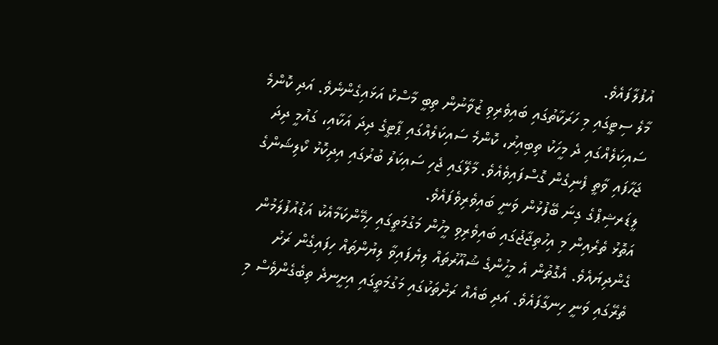އުފުލާފައެވެ.
މާލެ ސިޓީގައި މި ހަރަކާތުގައި ބައިވެރިވި ޒުވާނުން ތިބީ މާސްކް އަޅައިގެންނެވެ. އަދި ކޮންމެ ސައިކަލެއްގައި ދެ މީހަކު ތިބިއިރު، ކޮންމެ ސައިކަލެއްގައި ޕާޓީގެ ދިދަ އަކާއި، ގައުމީ ދިދަ ޖަހާފައި ވާތީ ފެނިގެން ގޮސްފައިވެއެވެ. މާލޭގައި ޖެހި ސައިކަލު ބުރުގައި އިދިކޮޅު ކޯލިޝަންގެ ލީޑަރޝިޕްގެ ގިނަ ބޭފުޅުން ވަނީ ބައިވެރިވެފައެވެ.
އަތޮޅު ތެރެއިން މި އިހުތިޖާޖުގައި ބައިވެރިވި މީހުން މަގުމަތީގައި ހިމޭންކަމާއެކު އަޑުއުފުލަމުން ގެންދިޔައެވެ. އެގޮތުން އެ މީހުންގެ ޝުއޫރުތައް ލިޔެފައިވާ ލިޔުންތައް ހިފައިގެން ރަށު ތެރޭގައި ވަނީ ހިނގާފައެވެ. އަދި ބައެއް ރަށްތަކުގައި މަގުމަތީގައި އިށީނދެ ތިބެގެންވެސް މި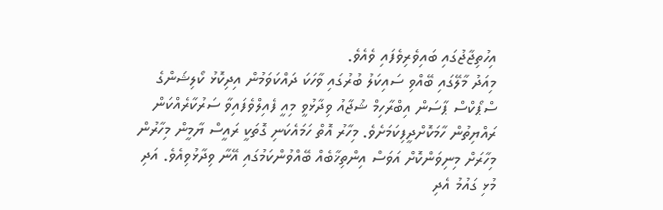އިހުތިޖާޖުގައި ބައިވެރިވެފައި ވެއެވެ.
މިއަދު މާލޭގައި ބޭއްވި ސައިކަލު ބުރުގައި ވާހަކަ ދައްކަވަމުން އިދިކޮޅު ކޯލިޝަންގެ ސްޕޯކްސް ޕާސަން އިބްރާހިމް ޝުޖާއު ވިދާޅުވީ މިއީ ފެއިލްވެފައިވާ ސަރުކާރެއްކަން ރައްޔިތުން ހާމަކޮށްދީފިކަމަށެވެ. މިހާރު އޮތް ހަމައެކަނި ގޮތަކީ ރައީސް ޔާމީން މިހާރުން މިހާރަށް މިނިވަންކޮށް އަވަސް އިންތިޚާބެއް ބޭއްވުންކަމުގައި އޭނާ ވިދާޅުވިއެވެ. އަދި މުޅި ގައުމު އެދި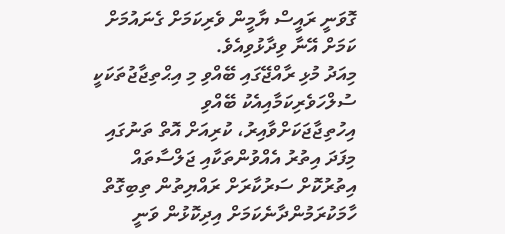ގޮވަނީ ރައީސް ޔާމީން ވެރިކަމަށް ގެނައުމަށް ކަމަށް އޭނާ ވިދާޅުވިއެވެ.
މިއަދު މުޅި ރާއްޖޭގައި ބޭއްވި މި އިޙްތިޖާޖުތަކަކީ ސުލްހަވެރިކަމާއިއެކު ބޭއްވި އިހުތިޖާޖަކަށްވާއިރު، ކުރިއަށް އޮތް ތަނުގައި މިފަދަ އިތުރު އެއްވުންތަކާއި ޖަލްސާތައް އިތުރުކޮށް ސަރުކާރަށް ރައްޔިތުން ތިބިގޮތް ހާމަކުރަމުންދާނެކަމަށް އިދިކޮޅުން ވަނީ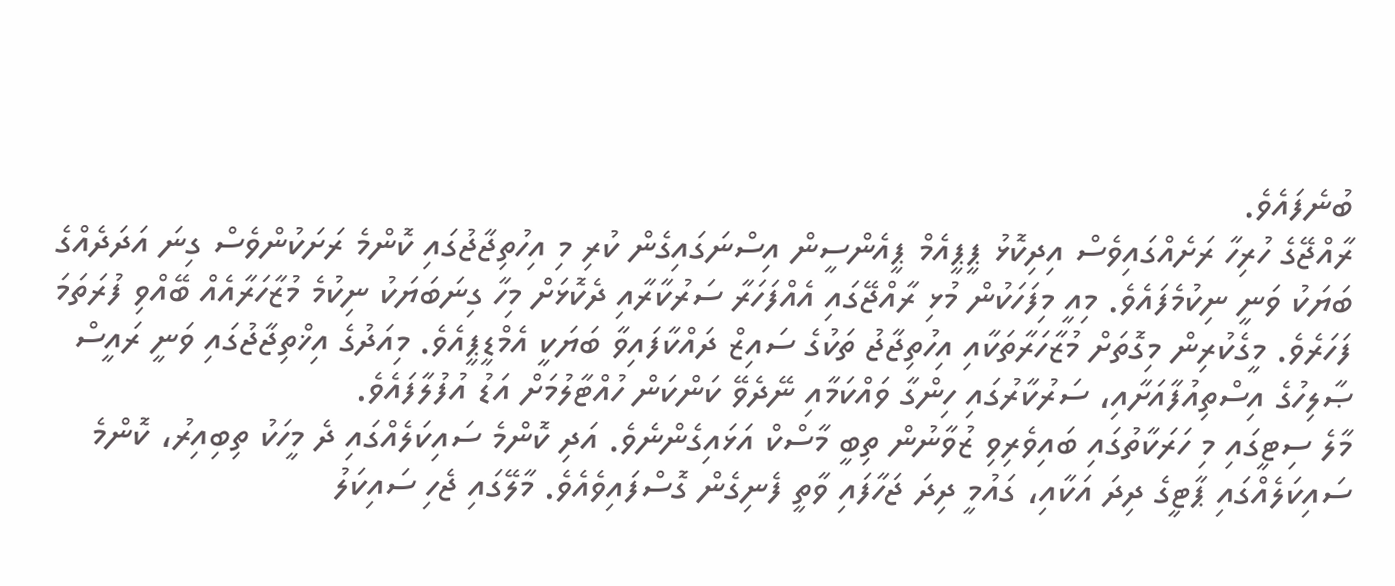ބުނެފައެވެ.
ރާއްޖޭގެ ހުރިހާ ރަށެއްގައިވެސް އިދިކޮޅު ޕީޕީއެމް ޕީއެންސީން އިސްނަގައިގެން ކުރި މި އިހުތިޖާޖުގައި ކޮންމެ ރަށަކުންވެސް ގިނަ އަދަދެއްގެ ބަޔަކު ވަނީ ނިކުމެފައެވެ. މިއީ މިފަހަކުން މުޅި ރާއްޖޭގައި އެއްފަހަރާ ސަރުކާރާއި ދެކޮޅަށް މިހާ ގިނަބަޔަކު ނިކުމެ މުޒާހަރާއެއް ބޭއްވި ފުރަތަމަ ފަހަރެވެ. މީގެކުރިން މިގޮތަށް މުޒާހަރާތަކާއި އިހުތިޖާޖު ތަކުގެ ސައިޒް ދައްކާފައިވާ ބަޔަކީ އެމްޑީޕީއެވެ. މިއަދުގެ އިޚްތިޖާޖުގައި ވަނީ ރައީސް ޞާލިހުގެ އިސްތިއުފާއަށާއި، ސަރުކާރުގައި ހިންގާ ވައްކަމާއި ނޭދެވޭ ކަންކަން ހުއްޓާލުމަށް އަޑު އުފުލާފައެވެ.
މާލެ ސިޓީގައި މި ހަރަކާތުގައި ބައިވެރިވި ޒުވާނުން ތިބީ މާސްކް އަޅައިގެންނެވެ. އަދި ކޮންމެ ސައިކަލެއްގައި ދެ މީހަކު ތިބިއިރު، ކޮންމެ ސައިކަލެއްގައި ޕާޓީގެ ދިދަ އަކާއި، ގައުމީ ދިދަ ޖަހާފައި ވާތީ ފެނިގެން ގޮސްފައިވެއެވެ. މާލޭގައި ޖެހި ސައިކަލު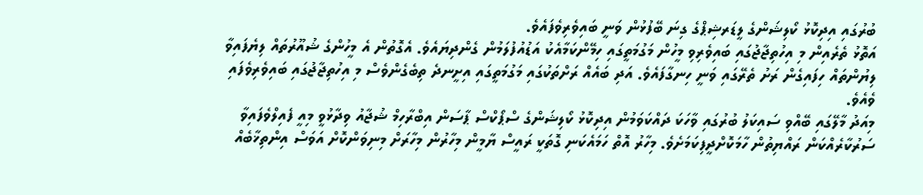ބުރުގައި އިދިކޮޅު ކޯލިޝަންގެ ލީޑަރޝިޕްގެ ގިނަ ބޭފުޅުން ވަނީ ބައިވެރިވެފައެވެ.
އަތޮޅު ތެރެއިން މި އިހުތިޖާޖުގައި ބައިވެރިވި މީހުން މަގުމަތީގައި ހިމޭންކަމާއެކު އަޑުއުފުލަމުން ގެންދިޔައެވެ. އެގޮތުން އެ މީހުންގެ ޝުއޫރުތައް ލިޔެފައިވާ ލިޔުންތައް ހިފައިގެން ރަށު ތެރޭގައި ވަނީ ހިނގާފައެވެ. އަދި ބައެއް ރަށްތަކުގައި މަގުމަތީގައި އިށީނދެ ތިބެގެންވެސް މި އިހުތިޖާޖުގައި ބައިވެރިވެފައި ވެއެވެ.
މިއަދު މާލޭގައި ބޭއްވި ސައިކަލު ބުރުގައި ވާހަކަ ދައްކަވަމުން އިދިކޮޅު ކޯލިޝަންގެ ސްޕޯކްސް ޕާސަން އިބްރާހިމް ޝުޖާއު ވިދާޅުވީ މިއީ ފެއިލްވެފައިވާ ސަރުކާރެއްކަން ރައްޔިތުން ހާމަކޮށްދީފިކަމަށެވެ. މިހާރު އޮތް ހަމައެކަނި ގޮތަކީ ރައީސް ޔާމީން މިހާރުން މިހާރަށް މިނިވަންކޮށް އަވަސް އިންތިޚާބެއް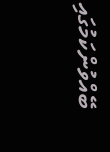ބޭއްވުންކަމުގައި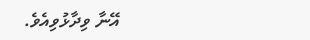އޭނާ ވިދާޅުވިއެވެ.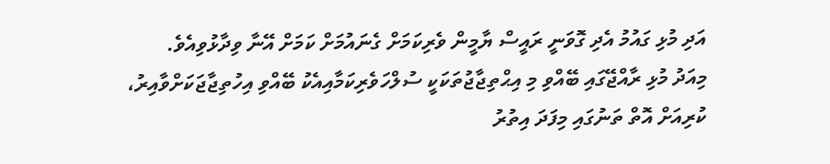އަދި މުޅި ގައުމު އެދި ގޮވަނީ ރައީސް ޔާމީން ވެރިކަމަށް ގެނައުމަށް ކަމަށް އޭނާ ވިދާޅުވިއެވެ.
މިއަދު މުޅި ރާއްޖޭގައި ބޭއްވި މި އިޙްތިޖާޖުތަކަކީ ސުލްހަވެރިކަމާއިއެކު ބޭއްވި އިހުތިޖާޖަކަށްވާއިރު، ކުރިއަށް އޮތް ތަނުގައި މިފަދަ އިތުރު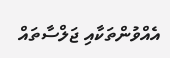އެއްވުންތަކާއި ޖަލްސާތައް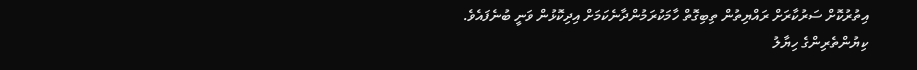އިތުރުކޮށް ސަރުކާރަށް ރައްޔިތުން ތިބިގޮތް ހާމަކުރަމުންދާނެކަމަށް އިދިކޮޅުން ވަނީ ބުނެފައެވެ.
ކިޔުންތެރިންގެ ހިޔާލު